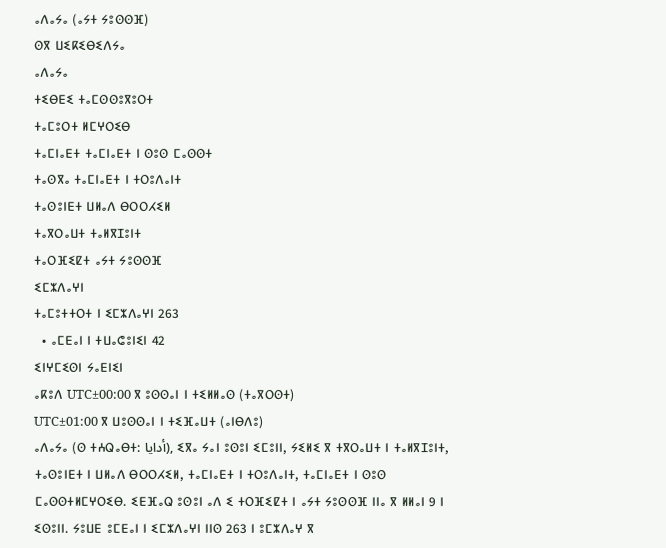ⴰⴷⴰⵢⴰ (ⴰⵢⵜ ⵢⵓⵙⵙⴼ)
ⵙⴳ ⵡⵉⴽⵉⴱⵉⴷⵢⴰ
ⴰⴷⴰⵢⴰ
ⵜⵉⴱⴹⵉ ⵜⴰⵎⵙⵙⵓⴳⵓⵔⵜ
ⵜⴰⵎⵓⵔⵜ ⵍⵎⵖⵔⵉⴱ
ⵜⴰⵎⵏⴰⴹⵜ ⵜⴰⵎⵏⴰⴹⵜ ⵏ ⵙⵓⵙ ⵎⴰⵙⵙⵜ
ⵜⴰⵙⴳⴰ ⵜⴰⵎⵏⴰⴹⵜ ⵏ ⵜⵔⵓⴷⴰⵏⵜ
ⵜⴰⵙⵓⵏⴹⵜ ⵡⵍⴰⴷ ⴱⵔⵔⵃⵉⵍ
ⵜⴰⴳⵔⴰⵡⵜ ⵜⴰⵍⴳⵊⵓⵏⵜ
ⵜⴰⵔⴼⵉⵇⵜ ⴰⵢⵜ ⵢⵓⵙⵙⴼ
ⵉⵎⵣⴷⴰⵖⵏ
ⵜⴰⵎⵓⵜⵜⵔⵜ ⵏ ⵉⵎⵣⴷⴰⵖⵏ 263
  • ⴰⵎⴹⴰⵏ ⵏ ⵜⵡⴰⵛⵓⵏⵉⵏ 42
ⵉⵏⵖⵎⵉⵙⵏ ⵢⴰⴹⵏⵉⵏ
ⴰⴽⵓⴷ UTC±00:00 ⴳ ⵓⵙⵙⴰⵏ ⵏ ⵜⵉⵍⵍⴰⵙ (ⵜⴰⴳⵔⵙⵜ)
UTC±01:00 ⴳ ⵡⵓⵙⵙⴰⵏ ⵏ ⵜⵉⴼⴰⵡⵜ (ⴰⵏⴱⴷⵓ)
ⴰⴷⴰⵢⴰ (ⵙ ⵜⵄⵕⴰⴱⵜ: أدايا), ⵉⴳⴰ ⵢⴰⵏ ⵓⵙⵓⵏ ⵉⵎⵓⵏⵏ, ⵢⵉⵍⵉ ⴳ ⵜⴳⵔⴰⵡⵜ ⵏ ⵜⴰⵍⴳⵊⵓⵏⵜ, ⵜⴰⵙⵓⵏⴹⵜ ⵏ ⵡⵍⴰⴷ ⴱⵔⵔⵃⵉⵍ, ⵜⴰⵎⵏⴰⴹⵜ ⵏ ⵜⵔⵓⴷⴰⵏⵜ, ⵜⴰⵎⵏⴰⴹⵜ ⵏ ⵙⵓⵙ ⵎⴰⵙⵙⵜⵍⵎⵖⵔⵉⴱ. ⵉⴹⴼⴰⵕ ⵓⵙⵓⵏ ⴰⴷ ⵉ ⵜⵔⴼⵉⵇⵜ ⵏ ⴰⵢⵜ ⵢⵓⵙⵙⴼ ⵏⵏⴰ ⴳ ⵍⵍⴰⵏ 9 ⵏ ⵉⵙⵓⵏⵏ. ⵢⵓⵡⴹ ⵓⵎⴹⴰⵏ ⵏ ⵉⵎⵣⴷⴰⵖⵏ ⵏⵏⵙ 263 ⵏ ⵓⵎⵣⴷⴰⵖ ⴳ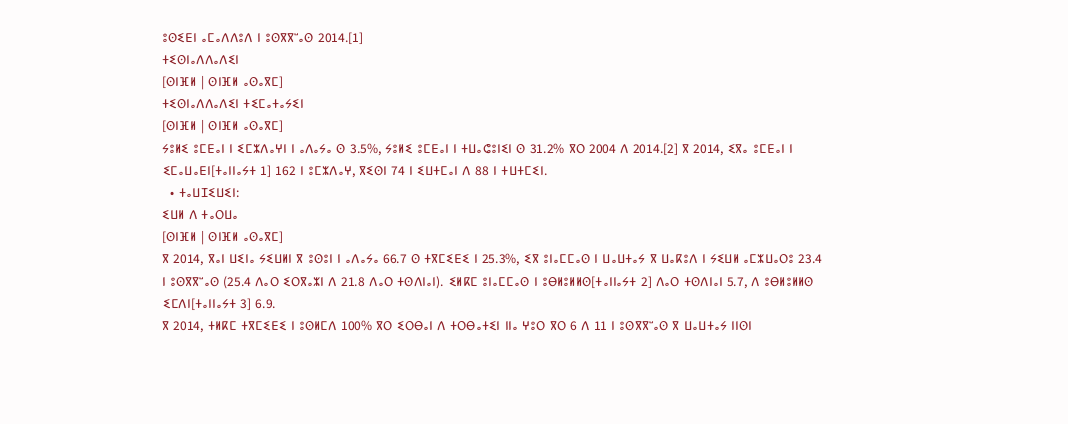ⵓⵙⵉⴹⵏ ⴰⵎⴰⴷⴷⵓⴷ ⵏ ⵓⵙⴳⴳⵯⴰⵙ 2014.[1]
ⵜⵉⵙⵏⴰⴷⴷⴰⴷⵉⵏ
[ⵙⵏⴼⵍ | ⵙⵏⴼⵍ ⴰⵙⴰⴳⵎ]
ⵜⵉⵙⵏⴰⴷⴷⴰⴷⵉⵏ ⵜⵉⵎⴰⵜⴰⵢⵉⵏ
[ⵙⵏⴼⵍ | ⵙⵏⴼⵍ ⴰⵙⴰⴳⵎ]
ⵢⵓⵍⵉ ⵓⵎⴹⴰⵏ ⵏ ⵉⵎⵣⴷⴰⵖⵏ ⵏ ⴰⴷⴰⵢⴰ ⵙ 3.5%, ⵢⵓⵍⵉ ⵓⵎⴹⴰⵏ ⵏ ⵜⵡⴰⵛⵓⵏⵉⵏ ⵙ 31.2% ⴳⵔ 2004 ⴷ 2014.[2] ⴳ 2014, ⵉⴳⴰ ⵓⵎⴹⴰⵏ ⵏ ⵉⵎⴰⵡⴰⴹⵏ[ⵜⴰⵏⵏⴰⵢⵜ 1] 162 ⵏ ⵓⵎⵣⴷⴰⵖ, ⴳⵉⵙⵏ 74 ⵏ ⵉⵡⵜⵎⴰⵏ ⴷ 88 ⵏ ⵜⵡⵜⵎⵉⵏ.
  • ⵜⴰⵡⵊⵉⵡⵉⵏ:
ⵉⵡⵍ ⴷ ⵜⴰⵔⵡⴰ
[ⵙⵏⴼⵍ | ⵙⵏⴼⵍ ⴰⵙⴰⴳⵎ]
ⴳ 2014, ⴳⴰⵏ ⵡⵉⵏⴰ ⵢⵉⵡⵍⵏ ⴳ ⵓⵙⵓⵏ ⵏ ⴰⴷⴰⵢⴰ 66.7 ⵙ ⵜⴳⵎⵉⴹⵉ ⵏ 25.3%, ⵉⴳ ⵓⵏⴰⵎⵎⴰⵙ ⵏ ⵡⴰⵡⵜⴰⵢ ⴳ ⵡⴰⴽⵓⴷ ⵏ ⵢⵉⵡⵍ ⴰⵎⵣⵡⴰⵔⵓ 23.4 ⵏ ⵓⵙⴳⴳⵯⴰⵙ (25.4 ⴷⴰⵔ ⵉⵔⴳⴰⵣⵏ ⴷ 21.8 ⴷⴰⵔ ⵜⵙⴷⵏⴰⵏ). ⵉⵍⴽⵎ ⵓⵏⴰⵎⵎⴰⵙ ⵏ ⵓⴱⵍⵓⵍⵍⵙ[ⵜⴰⵏⵏⴰⵢⵜ 2] ⴷⴰⵔ ⵜⵙⴷⵏⴰⵏ 5.7, ⴷ ⵓⴱⵍⵓⵍⵍⵙ ⵉⵎⴷⵏ[ⵜⴰⵏⵏⴰⵢⵜ 3] 6.9.
ⴳ 2014, ⵜⵍⴽⵎ ⵜⴳⵎⵉⴹⵉ ⵏ ⵓⵙⵍⵎⴷ 100% ⴳⵔ ⵉⵔⴱⴰⵏ ⴷ ⵜⵔⴱⴰⵜⵉⵏ ⵏⵏⴰ ⵖⵓⵔ ⴳⵔ 6 ⴷ 11 ⵏ ⵓⵙⴳⴳⵯⴰⵙ ⴳ ⵡⴰⵡⵜⴰⵢ ⵏⵏⵙⵏ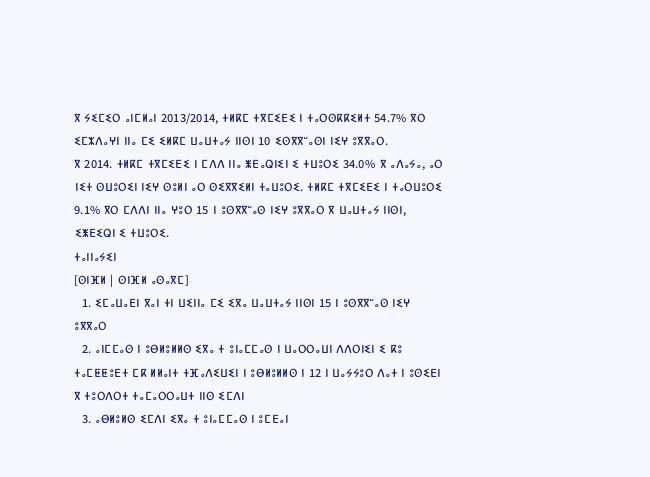ⴳ ⵢⵉⵎⵉⵔ ⴰⵏⵎⵍⴰⵏ 2013/2014, ⵜⵍⴽⵎ ⵜⴳⵎⵉⴹⵉ ⵏ ⵜⴰⵔⵙⴽⴽⵉⵍⵜ 54.7% ⴳⵔ ⵉⵎⵣⴷⴰⵖⵏ ⵏⵏⴰ ⵎⵉ ⵉⵍⴽⵎ ⵡⴰⵡⵜⴰⵢ ⵏⵏⵙⵏ 10 ⵉⵙⴳⴳⵯⴰⵙⵏ ⵏⵉⵖ ⵓⴳⴳⴰⵔ.
ⴳ 2014. ⵜⵍⴽⵎ ⵜⴳⵎⵉⴹⵉ ⵏ ⵎⴷⴷ ⵏⵏⴰ ⵥⴹⴰⵕⵏⵉⵏ ⵉ ⵜⵡⵓⵔⵉ 34.0% ⴳ ⴰⴷⴰⵢⴰ, ⴰⵔ ⵏⵉⵜ ⵙⵡⵓⵔⵉⵏ ⵏⵉⵖ ⵙⵓⵍⵏ ⴰⵔ ⵙⵉⴳⴳⵉⵍⵏ ⵜⴰⵡⵓⵔⵉ. ⵜⵍⴽⵎ ⵜⴳⵎⵉⴹⵉ ⵏ ⵜⴰⵔⵡⵓⵔⵉ 9.1% ⴳⵔ ⵎⴷⴷⵏ ⵏⵏⴰ ⵖⵓⵔ 15 ⵏ ⵓⵙⴳⴳⵯⴰⵙ ⵏⵉⵖ ⵓⴳⴳⴰⵔ ⴳ ⵡⴰⵡⵜⴰⵢ ⵏⵏⵙⵏ, ⵉⵥⴹⵉⵕⵏ ⵉ ⵜⵡⵓⵔⵉ.
ⵜⴰⵏⵏⴰⵢⵉⵏ
[ⵙⵏⴼⵍ | ⵙⵏⴼⵍ ⴰⵙⴰⴳⵎ]
  1. ⵉⵎⴰⵡⴰⴹⵏ ⴳⴰⵏ ⵜⵏ ⵡⵉⵏⵏⴰ ⵎⵉ ⵉⴳⴰ ⵡⴰⵡⵜⴰⵢ ⵏⵏⵙⵏ 15 ⵏ ⵓⵙⴳⴳⵯⴰⵙ ⵏⵉⵖ ⵓⴳⴳⴰⵔ
  2. ⴰⵏⵎⵎⴰⵙ ⵏ ⵓⴱⵍⵓⵍⵍⵙ ⵉⴳⴰ ⵜ ⵓⵏⴰⵎⵎⴰⵙ ⵏ ⵡⴰⵔⵔⴰⵡⵏ ⴷⴷⵔⵏⵉⵏ ⵉ ⴽⵓ ⵜⴰⵎⵟⵟⵓⴹⵜ ⵎⴽ ⵍⵍⴰⵏⵜ ⵜⴼⴰⴷⵉⵡⵉⵏ ⵏ ⵓⴱⵍⵓⵍⵍⵙ ⵏ 12 ⵏ ⵡⴰⵢⵢⵓⵔ ⴷⴰⵜ ⵏ ⵓⵙⵉⴹⵏ ⴳ ⵜⵓⵔⴷⵔⵜ ⵜⴰⵎⴰⵔⵔⴰⵡⵜ ⵏⵏⵙ ⵉⵎⴷⵏ
  3. ⴰⴱⵍⵓⵍⵙ ⵉⵎⴷⵏ ⵉⴳⴰ ⵜ ⵓⵏⴰⵎⵎⴰⵙ ⵏ ⵓⵎⴹⴰⵏ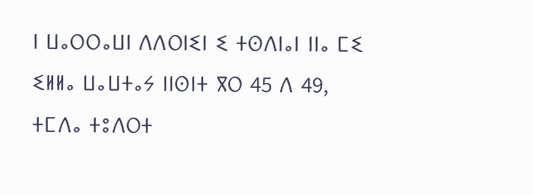ⵏ ⵡⴰⵔⵔⴰⵡⵏ ⴷⴷⵔⵏⵉⵏ ⵉ ⵜⵙⴷⵏⴰⵏ ⵏⵏⴰ ⵎⵉ ⵉⵍⵍⴰ ⵡⴰⵡⵜⴰⵢ ⵏⵏⵙⵏⵜ ⴳⵔ 45 ⴷ 49, ⵜⵎⴷⴰ ⵜⵓⴷⵔⵜ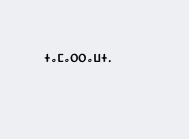ⵜⴰⵎⴰⵔⵔⴰⵡⵜ.